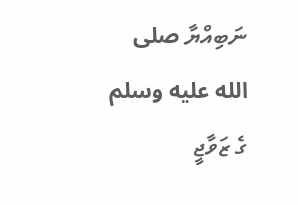ނަބިއްޔާ صلى الله عليه وسلم ގެ ޒަވާޖީ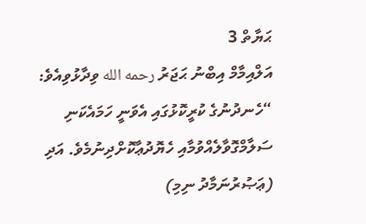ޙަޔާތް 3
އަލްއިމާމް އިބްނު ޙަޖަރު رحمه الله ވިދާޅުވިއެވެ: “ހެނދުނުގެ ކުރީކޮޅުގައި އެވަނީ ހަމައެކަނި ސަލާމްގޮވާލެއްވުމާއި ހެޔޮދުޢާކޮށްދިނުމެވެ. އަދި (ޢަޞުރުނަމާދު ނިމި)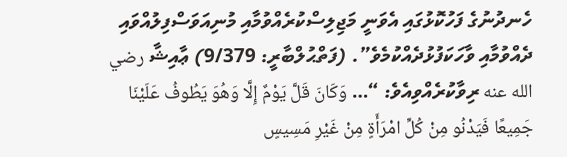ހެނދުނުގެ ފަހުކޮޅުގައި އެވަނީ މަޖިލިސްކުރެއްވުމާއި މުނިއަވަސްފިލުއްވައި ދެއްވުމާއި ވާހަކަފުޅުދެއްކުމެވެ”. (ފަތްޙުލްބާރީ: 9/379) ޢާއިޝާ رضي الله عنه ރިވާކުރެއްވިއެވެ: “… وَكَانَ قَلَّ يَوْمٌ إِلَّا وَهُوَ يَطُوفُ عَلَيْنَا جَمِيعًا فَيَدْنُو مِنْ كُلِّ امْرَأَةٍ مِنْ غَيْرِ مَسِيسٍ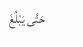حَتَّى يَبْلُغَ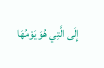إِلَى الَّتِي هُوَ يَوْمُهَا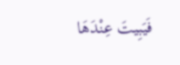فَيَبِيتَ عِنْدَهَا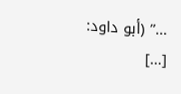…” (أبو داود: […]